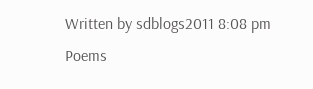Written by sdblogs2011 8:08 pm Poems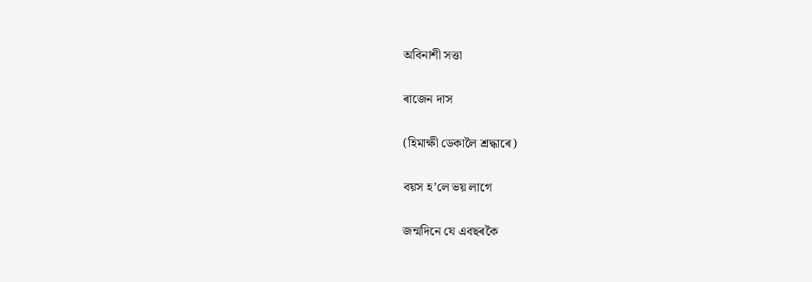অবিনাশী সত্তা

ৰাজেন দাস

(হিমাক্ষী ডেকালৈ শ্ৰদ্ধাৰে)

বয়স হ’লে ভয় লাগে

জন্মদিনে যে এবছৰকৈ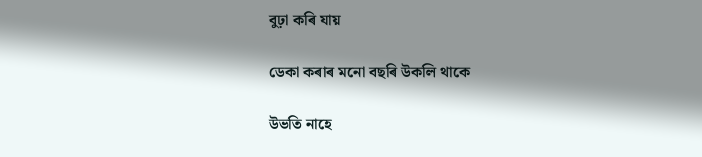বুঢ়া কৰি যায়

ডেকা কৰাৰ মনো বছৰি উকলি থাকে

উভতি নাহে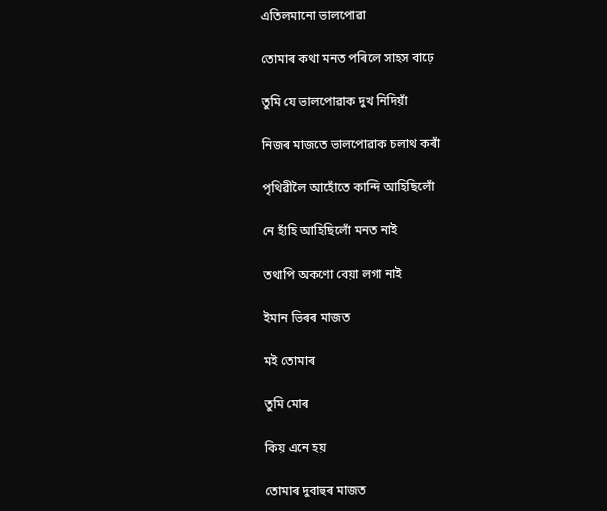এতিলমানো ভালপোৱা

তোমাৰ কথা মনত পৰিলে সাহস বাঢ়ে

তুমি যে ভালপোৱাক দুখ নিদিয়াঁ

নিজৰ মাজতে ভালপোৱাক চলাথ কৰাঁ

পৃথিৱীলৈ আহোঁতে কান্দি আহিছিলোঁ

নে হাঁহি আহিছিলোঁ মনত নাই

তথাপি অকণো বেয়া লগা নাই

ইমান ভিৰৰ মাজত

মই তোমাৰ

তুমি মোৰ

কিয় এনে হয়

তোমাৰ দুবাহুৰ মাজত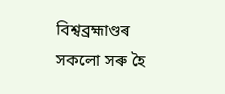বিশ্বব্ৰহ্মাণ্ডৰ সকলো সৰু হৈ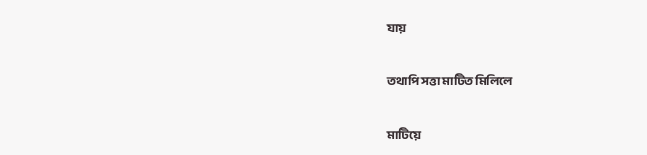যায়

তথাপি সত্তা মাটিত মিলিলে

মাটিয়ে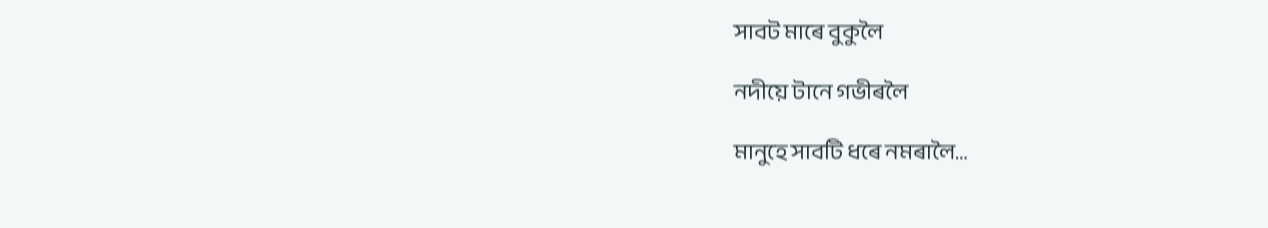সাবট মাৰে বুকুলৈ

নদীয়ে টানে গভীৰলৈ

মানুহে সাবটি ধৰে নমৰালৈ…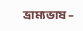ভ্ৰাম্যভাষ –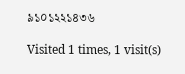৯১০১২২১৪৩৬

Visited 1 times, 1 visit(s)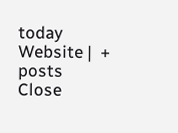today
Website |  + posts
Close